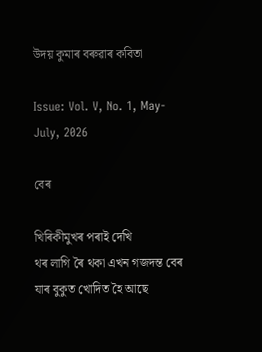উদয় কুমাৰ বৰুৱাৰ কবিতা

Issue: Vol. V, No. 1, May-July, 2026

বেৰ

খিৰিকীমুখৰ পৰাই দেখি
থৰ লাগি ৰৈ থকা এখন গজদন্ত বেৰ
যাৰ বুকুত খোদিত হৈ আছে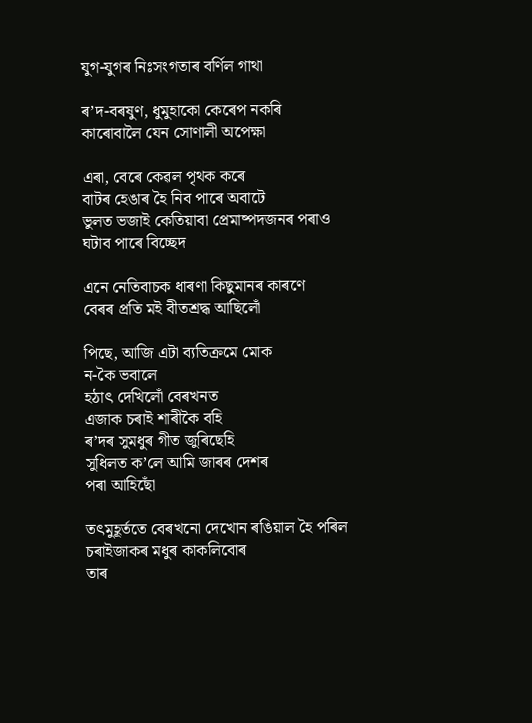যুগ-যুগৰ নিঃসংগতাৰ বৰ্ণিল গাথা

ৰ’দ-বৰষুণ, ধুমুহাকো কেৰেপ নকৰি
কাৰোবালৈ যেন সোণালী অপেক্ষা

এৰা, বেৰে কেৱল পৃথক কৰে
বাটৰ হেঙাৰ হৈ নিব পাৰে অবাটে
ভুলত ভজাই কেতিয়াবা প্ৰেমাষ্পদজনৰ পৰাও
ঘটাব পাৰে বিচ্ছেদ

এনে নেতিবাচক ধাৰণা কিছুমানৰ কাৰণে
বেৰৰ প্ৰতি মই বীতশ্ৰদ্ধ আছিলোঁ

পিছে, আজি এটা ব্যতিক্ৰমে মোক
ন-কৈ ভবালে
হঠাৎ দেখিলোঁ বেৰখনত
এজাক চৰাই শাৰীকৈ বহি
ৰ’দৰ সুমধুৰ গীত জুৰিছেহি
সুধিলত ক’লে আমি জাৰৰ দেশৰ
পৰা আহিছোঁ

তৎমুহূৰ্ততে বেৰখনো দেখোন ৰঙিয়াল হৈ পৰিল
চৰাইজাকৰ মধুৰ কাকলিবোৰ
তাৰ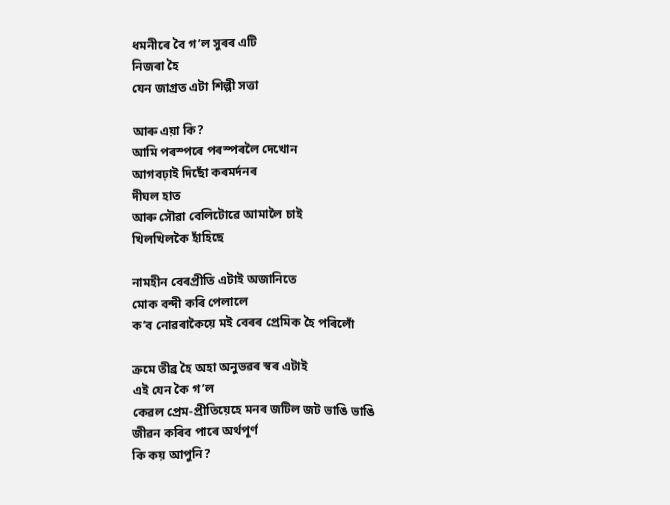ধমনীৰে বৈ গ’ল সুৰৰ এটি
নিজৰা হৈ
যেন জাগ্ৰত এটা শিল্পী সত্তা

আৰু এয়া কি?
আমি পৰস্পৰে পৰস্পৰলৈ দেখোন
আগবঢ়াই দিছোঁ কৰমৰ্দনৰ
দীঘল হাত
আৰু সৌৱা বেলিটোৱে আমালৈ চাই
খিলখিলকৈ হাঁহিছে

নামহীন বেৰপ্ৰীতি এটাই অজানিতে
মোক বন্দী কৰি পেলালে
ক’ব নোৱৰাকৈয়ে মই বেৰৰ প্ৰেমিক হৈ পৰিলোঁ

ক্ৰমে তীব্ৰ হৈ অহা অনুভৱৰ স্বৰ এটাই
এই যেন কৈ গ’ল
কেৱল প্ৰেম-প্ৰীতিয়েহে মনৰ জটিল জট ভাঙি ভাঙি
জীৱন কৰিব পাৰে অৰ্থপূৰ্ণ
কি কয় আপুনি?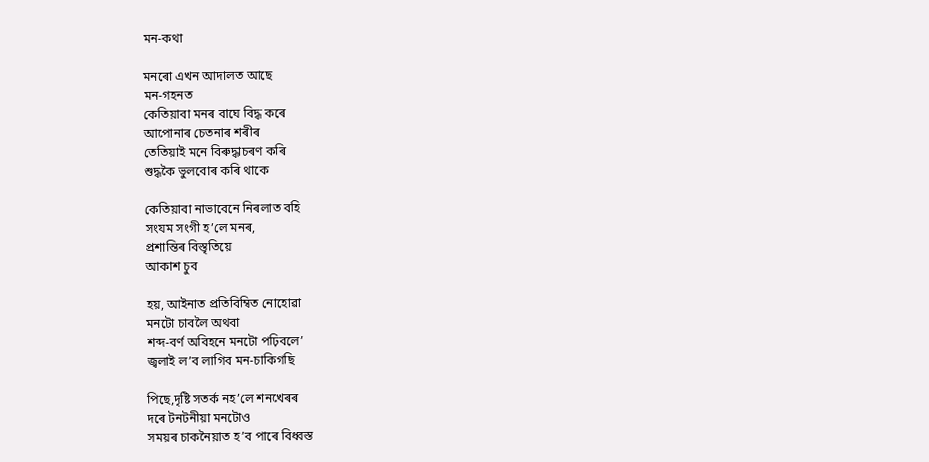মন-কথা

মনৰো এখন আদালত আছে
মন-গহনত
কেতিয়াবা মনৰ বাঘে বিদ্ধ কৰে
আপোনাৰ চেতনাৰ শৰীৰ
তেতিয়াই মনে বিৰুদ্ধাচৰণ কৰি
শুদ্ধকৈ ভুলবোৰ কৰি থাকে

কেতিয়াবা নাভাবেনে নিৰলাত বহি
সংযম সংগী হ’লে মনৰ,
প্ৰশান্তিৰ বিস্তৃতিয়ে
আকাশ চুব

হয়, আইনাত প্ৰতিবিম্বিত নোহোৱা
মনটো চাবলৈ অথবা
শব্দ-বৰ্ণ অবিহনে মনটো পঢ়িবলে’
জ্বলাই ল’ব লাগিব মন-চাকিগছি

পিছে,দৃষ্টি সতৰ্ক নহ’লে শনখেৰৰ
দৰে টনটনীয়া মনটোও
সময়ৰ চাকনৈয়াত হ’ব পাৰে বিধ্বস্ত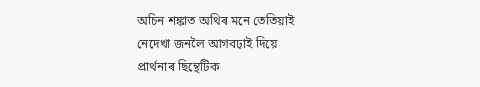অচিন শঙ্কাত অথিৰ মনে তেতিয়াই
নেদেখা জনলৈ আগবঢ়াই দিয়ে
প্ৰাৰ্থনাৰ ছিন্থেটিক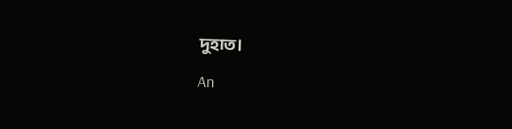দুহাত।

An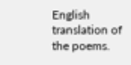English translation of the poems.